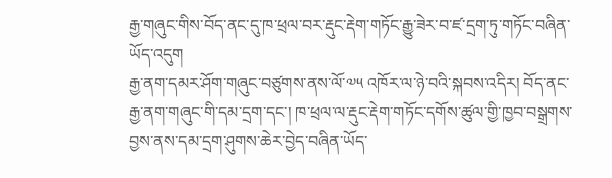རྒྱ་གཞུང་གིས་བོད་ནང་དུ་ཁ་ཕྲལ་བར་རྡུང་རྡེག་གཏོང་རྒྱུ་ཟེར་བ་ཛ་དྲག་ཏུ་གཏོང་བཞིན་ཡོད་འདུག
རྒྱ་ནག་དམར་ཤོག་གཞུང་བཙུགས་ནས་ལོ་༧༥ འཁོར་ལ་ཉེ་བའི་སྐབས་འདིར། བོད་ནང་རྒྱ་ནག་གཞུང་གི་དམ་དྲག་དང་། ཁ་ཕྲལ་ལ་རྡུང་རྡེག་གཏོང་དགོས་ཚུལ་གྱི་ཁྱབ་བསྒྲགས་བྱས་ནས་དམ་དྲག་ཤུགས་ཆེར་བྱེད་བཞིན་ཡོད་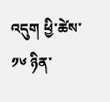འདུག ཕྱི་ཚེས་༡༦ ཉིན་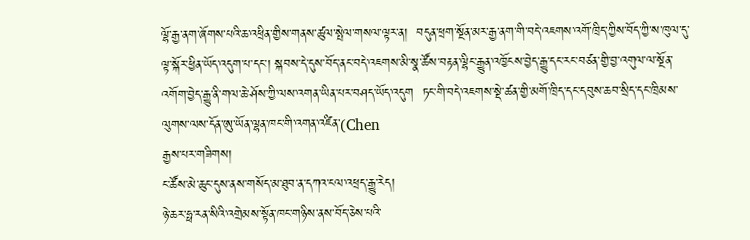ལྷོ་རྒྱ་ནག་ཞོགས་པའི་ཆ་འཕྲིན་གྱིས་གནས་ཚུལ་སྤེལ་གསལ་ལྟར་ན།  བདུན་ཕྲག་སྔོན་མར་རྒྱ་ནག་གི་བདེ་འཇགས་འགོ་ཁྲིད་ཀྱིས་བོད་ཀྱི་ས་ཁུལ་དུ་ལྟ་སྐོར་ཕྱིན་ཡོད་འདུག་པ་དང་། སྐབས་དེ་དུས་བོད་ནང་བདེ་འཇགས་མི་སྣ་ཚོས་བརྟན་ལྷིང་རྒྱུན་འཁྱོངས་བྱེད་རྒྱུ་དང་རང་བཙན་གྱི་བྱ་འགུལ་ལ་སྔོན་འགོག་བྱེད་རྒྱུ་ནི་གལ་ཆེ་ཤོས་ཀྱི་ལས་འགན་ཡིན་པར་བཤད་ཡོད་འདུག  ཏང་གི་བདེ་འཇགས་སྡེ་ཚན་གྱི་མགོ་ཁྲིད་དང་དབུས་ཆབ་སྲིད་དང་ཁྲིམས་ལུགས་ལས་དོན་ཨུ་ཡོན་ལྷན་ཁང་གི་འགན་འཛིན་(Chen
རྒྱས་པར་གཟིགས།
ང་ཚོས་མེ་ཆུང་དུས་ནས་གསོད་མ་ཐུབ་ན་དཀའ་ངལ་འཕྲད་རྒྱུ་རེད།
ཉེ་ཆར་ཧྥ་རན་སིའི་འགྲེམས་སྟོན་ཁང་གཉིས་ནས་བོད་ཅེས་པའི་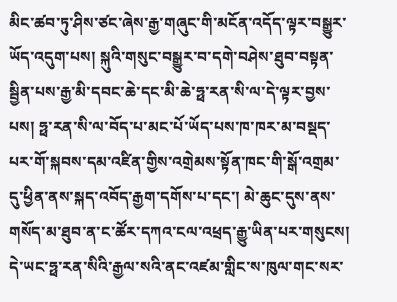མིང་ཚབ་ཏུ་ཤིས་ཙང་ཞེས་རྒྱ་གཞུང་གི་མངོན་འདོད་ལྟར་བསྒྱུར་ཡོད་འདུག་པས། སྐུའི་གསུང་བསྒྱུར་བ་དགེ་བཤེས་ཐུབ་བསྟན་སྦྱིན་པས་རྒྱ་མི་དབང་ཆེ་དང་མི་ཆེ་ཧྥ་རན་སི་ལ་དེ་ལྟར་བྱས་པས། ཧྥ་རན་སི་ལ་བོད་པ་མང་པོ་ཡོད་པས་ཁ་ཁར་མ་བསྡད་པར་གོ་སྐབས་དམ་འཛིན་གྱིས་འགྲེམས་སྟོན་ཁང་གི་སྒོ་འགྲམ་དུ་ཕྱིན་ནས་སྐད་འབོད་རྒྱག་དགོས་པ་དང་། མེ་ཆུང་དུས་ནས་གསོད་མ་ཐུབ་ན་ང་ཚོར་དཀའ་ངལ་འཕྲད་རྒྱུ་ཡིན་པར་གསུངས།  དེ་ཡང་ཧྥ་རན་སིའི་རྒྱལ་སའི་ནང་འཛམ་གླིང་ས་ཁུལ་གང་སར་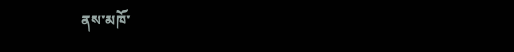ནས་མཁོ་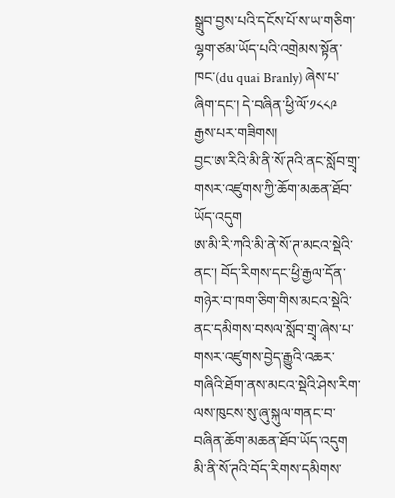སྒྲུབ་བྱས་པའི་དངོས་པོ་ས་ཡ་གཅིག་ལྷག་ཙམ་ཡོད་པའི་འགྲེམས་སྟོན་ཁང་(du quai Branly) ཞེས་པ་ཞིག་དང་། དེ་བཞིན་ཕྱི་ལོ་༡༨༨༩
རྒྱས་པར་གཟིགས།
བྱང་ཨ་རིའི་མི་ནི་སོ་ཊའི་ནང་སློབ་གྲྭ་གསར་འཛུགས་ཀྱི་ཆོག་མཆན་ཐོབ་ཡོད་འདུག
ཨ་མི་རི་ཀའི་མི་ནེ་སོ་ཊ་མངའ་སྡེའི་ནང་། བོད་རིགས་དང་ཕྱི་རྒྱལ་དོན་གཉེར་བ་ཁག་ཅིག་གིས་མངའ་སྡེའི་ནང་དམིགས་བསལ་སློབ་གྲྭ་ཞེས་པ་གསར་འཛུགས་བྱེད་རྒྱུའི་འཆར་གཞིའི་ཐོག་ནས་མངའ་སྡེའི་ཤེས་རིག་ལས་ཁུངས་སུ་ཞུ་སྐུལ་གནང་བ་བཞིན་ཆོག་མཆན་ཐོབ་ཡོད་འདུག  མི་ནི་སོ་ཊའི་བོད་རིགས་དམིགས་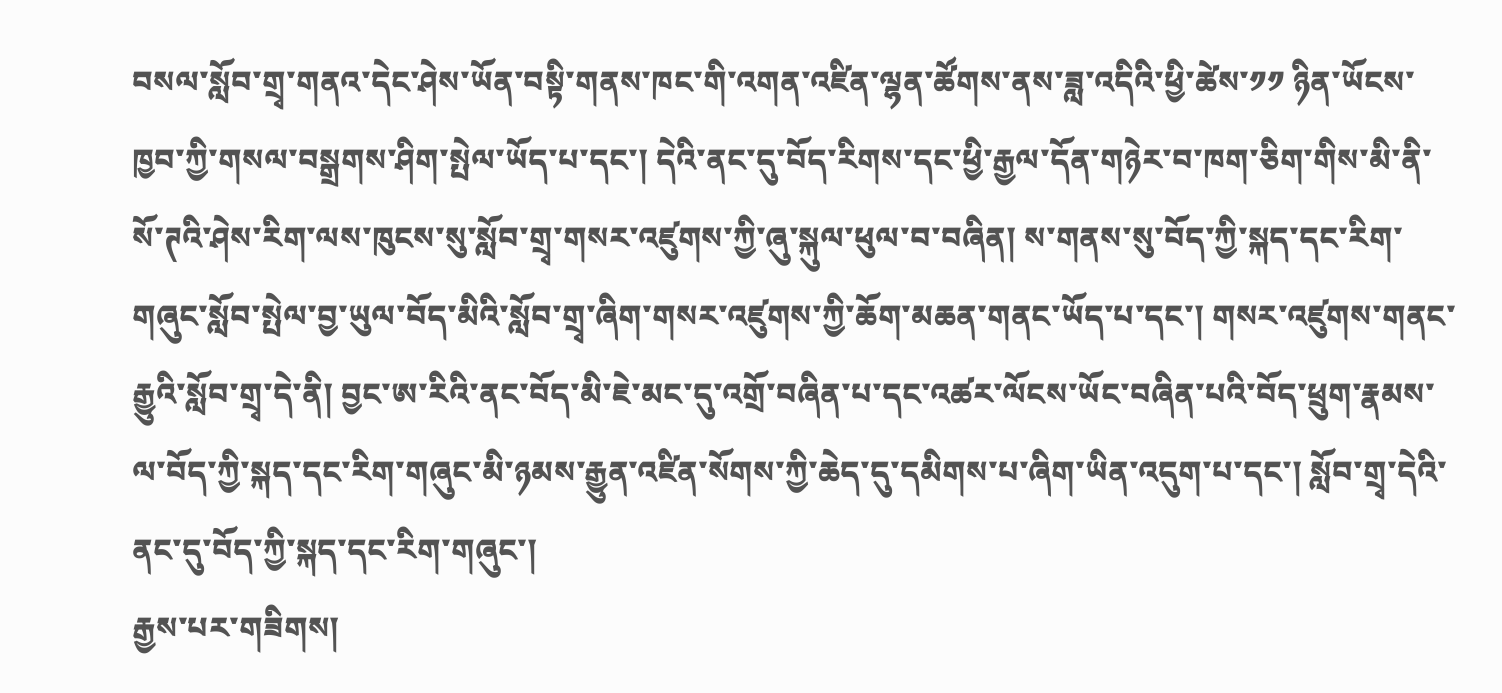བསལ་སློབ་གྲྭ་གནའ་དེང་ཤེས་ཡོན་བསྟི་གནས་ཁང་གི་འགན་འཛིན་ལྷན་ཚོགས་ནས་ཟླ་འདིའི་ཕྱི་ཚེས་༡༡ ཉིན་ཡོངས་ཁྱབ་ཀྱི་གསལ་བསྒྲགས་ཤིག་སྤེལ་ཡོད་པ་དང་། དེའི་ནང་དུ་བོད་རིགས་དང་ཕྱི་རྒྱལ་དོན་གཉེར་བ་ཁག་ཅིག་གིས་མི་ནི་སོ་ཊའི་ཤེས་རིག་ལས་ཁུངས་སུ་སློབ་གྲྭ་གསར་འཛུགས་ཀྱི་ཞུ་སྐུལ་ཕུལ་བ་བཞིན། ས་གནས་སུ་བོད་ཀྱི་སྐད་དང་རིག་གཞུང་སློབ་སྤེལ་བྱ་ཡུལ་བོད་མིའི་སློབ་གྲྭ་ཞིག་གསར་འཛུགས་ཀྱི་ཆོག་མཆན་གནང་ཡོད་པ་དང་། གསར་འཛུགས་གནང་རྒྱུའི་སློབ་གྲྭ་དེ་ནི། བྱང་ཨ་རིའི་ནང་བོད་མི་ཇེ་མང་དུ་འགྲོ་བཞིན་པ་དང་འཚར་ལོངས་ཡོང་བཞིན་པའི་བོད་ཕྲུག་རྣམས་ལ་བོད་ཀྱི་སྐད་དང་རིག་གཞུང་མི་ཉམས་རྒྱུན་འཛིན་སོགས་ཀྱི་ཆེད་དུ་དམིགས་པ་ཞིག་ཡིན་འདུག་པ་དང་། སློབ་གྲྭ་དེའི་ནང་དུ་བོད་ཀྱི་སྐད་དང་རིག་གཞུང་།
རྒྱས་པར་གཟིགས།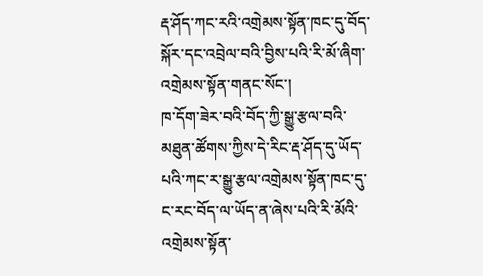རྡ་ཤོད་ཀང་རའི་འགྲེམས་སྟོན་ཁང་དུ་བོད་སྐོར་དང་འབྲེལ་བའི་བྱིས་པའི་རི་མོ་ཞིག་འགྲེམས་སྟོན་གནང་སོང་།
ཁ་དོག་ཟེར་བའི་བོད་ཀྱི་སྒྱུ་རྩལ་བའི་མཐུན་ཚོགས་ཀྱིས་དེ་རིང་རྡ་ཤོད་དུ་ཡོད་པའི་ཀང་ར་སྒྱུ་རྩལ་འགྲེམས་སྟོན་ཁང་དུ་ང་རང་བོད་ལ་ཡོད་ན་ཞེས་པའི་རི་མོའི་འགྲེམས་སྟོན་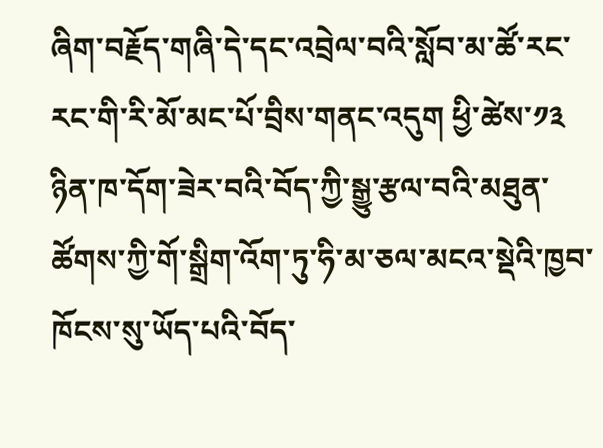ཞིག་བརྗོད་གཞི་དེ་དང་འབྲེལ་བའི་སློབ་མ་ཚོ་རང་རང་གི་རི་མོ་མང་པོ་བྲིས་གནང་འདུག ཕྱི་ཚེས་༡༣ ཉིན་ཁ་དོག་ཟེར་བའི་བོད་ཀྱི་སྒྱུ་རྩལ་བའི་མཐུན་ཚོགས་ཀྱི་གོ་སྒྲིག་འོག་ཏུ་ཧི་མ་ཅལ་མངའ་སྡེའི་ཁྱབ་ཁོངས་སུ་ཡོད་པའི་བོད་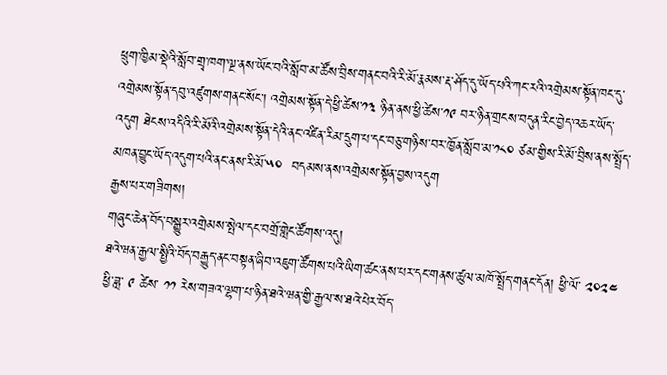ཕྲུག་ཁྱིམ་སྡེའི་སློབ་གྲྭ་ཁག་ལྔ་ནས་ཡོང་བའི་སློབ་མ་ཚོས་བྲིས་གནང་བའི་རི་མོ་རྣམས་རྡ་ཤོད་དུ་ཡོད་པའི་ཀང་རའི་འགྲེམས་སྟོན་ཁང་དུ་འགྲེམས་སྟོན་དབུ་འཛུགས་གནང་སོང་། འགྲེམས་སྟོན་དེ་ཕྱི་ཚེས་༡༣ ཉིན་ནས་ཕྱི་ཚེས་༡༩ བར་ཉིན་གྲངས་བདུན་རིང་བྱེད་འཆར་ཡོད་འདུག ཐེངས་འདིའི་རི་མོའི་འགྲེམས་སྟོན་དེའི་ནང་འཛིན་རིམ་དྲུག་པ་དང་བཅུ་གཉིས་བར་ཁྱོན་སློབ་མ་༡༨༠ ཙམ་གྱིས་རི་མོ་བྲིས་ནས་སྤྲོད་མཁན་བྱུང་ཡོད་འདུག་པའི་ནང་ནས་རི་མོ་༥༠  བདམས་ནས་འགྲེམས་སྟོན་བྱས་འདུག
རྒྱས་པར་གཟིགས།
གཞུང་ཆེན་བོད་བསྒྱུར་འགྲེམས་སྤེལ་དང་བགྲོ་གླེང་ཚོགས་འདུ།
ཐའེ་ཝན་རྒྱལ་སྤྱིའི་བོད་བརྒྱུད་ནང་བསྟན་ཞིབ་འཇུག་ཚོགས་པའི་ཡིག་ཚང་ནས་པར་དང་གནས་ཚུལ་མཁོ་སྤྲོད་གནང་དོན། ཕྱི་ལོ་ ༢༠༢༤ ཕྱི་ཟླ་ ༩ ཚེས་ ༡༡ རེས་གཟའ་ལྷག་པ་ཉིན་ཐའེ་ཝན་གྱི་རྒྱལ་ས་ཐའེ་པེར་བོད་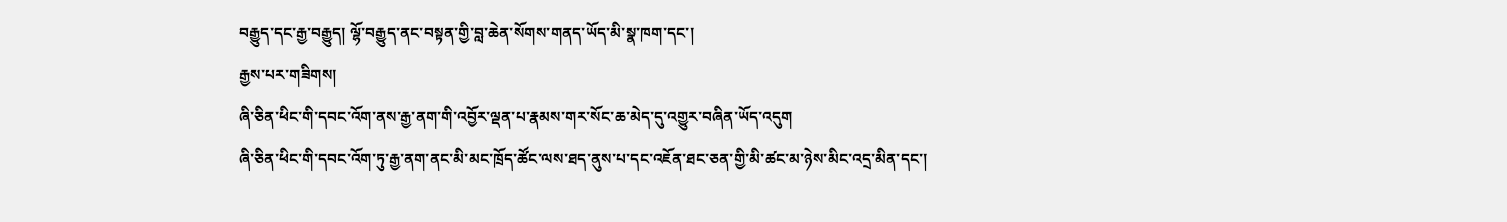བརྒྱུད་དང་རྒྱ་བརྒྱུད། ལྷོ་བརྒྱུད་ནང་བསྟན་གྱི་བླ་ཆེན་སོགས་གནད་ཡོད་མི་སྣ་ཁག་དང་།
རྒྱས་པར་གཟིགས།
ཞི་ཅིན་ཕིང་གི་དབང་འོག་ནས་རྒྱ་ནག་གི་འབྱོར་ལྡན་པ་རྣམས་གར་སོང་ཆ་མེད་དུ་འགྱུར་བཞིན་ཡོད་འདུག
ཞི་ཅིན་ཕིང་གི་དབང་འོག་ཏུ་རྒྱ་ནག་ནང་མི་མང་ཁྲོད་ཚོང་ལས་ཐད་ནུས་པ་དང་འཇོན་ཐང་ཅན་གྱི་མི་ཚང་མ་ཉེས་མིང་འདྲ་མིན་དང་།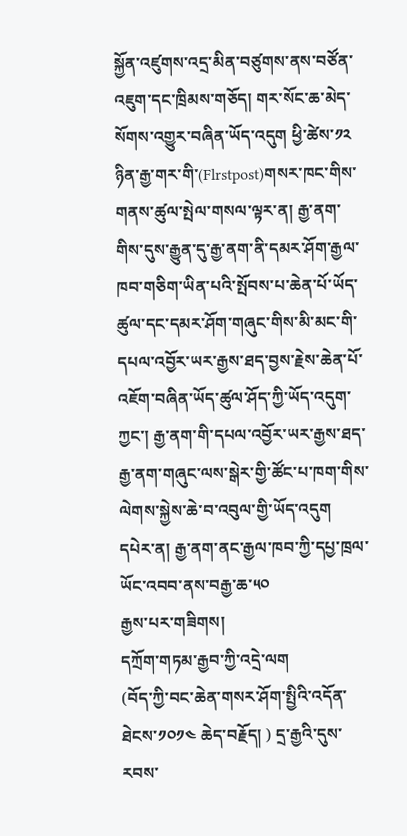སྐྱོན་འཛུགས་འདྲ་མིན་བཙུགས་ནས་བཙོན་འཇུག་དང་ཁྲིམས་གཅོད། གར་སོང་ཆ་མེད་སོགས་འགྱུར་བཞིན་ཡོད་འདུག ཕྱི་ཚེས་༡༢ ཉིན་རྒྱ་གར་གི་(Flrstpost)གསར་ཁང་གིས་གནས་ཚུལ་སྤེལ་གསལ་ལྟར་ན། རྒྱ་ནག་གིས་དུས་རྒྱུན་དུ་རྒྱ་ནག་ནི་དམར་ཤོག་རྒྱལ་ཁབ་གཅིག་ཡིན་པའི་སྤོབས་པ་ཆེན་པོ་ཡོད་ཚུལ་དང་དམར་ཤོག་གཞུང་གིས་མི་མང་གི་དཔལ་འབྱོར་ཡར་རྒྱས་ཐད་བྱས་རྗེས་ཆེན་པོ་འཇོག་བཞིན་ཡོད་ཚུལ་ཤོད་ཀྱི་ཡོད་འདུག་ཀྱང་། རྒྱ་ནག་གི་དཔལ་འབྱོར་ཡར་རྒྱས་ཐད་རྒྱ་ནག་གཞུང་ལས་སྒེར་གྱི་ཚོང་པ་ཁག་གིས་ལེགས་སྐྱེས་ཆེ་བ་འབུལ་གྱི་ཡོད་འདུག དཔེར་ན། རྒྱ་ནག་ནང་རྒྱལ་ཁབ་ཀྱི་དཔྱ་ཁྲལ་ཡོང་འབབ་ནས་བརྒྱ་ཆ་༥༠
རྒྱས་པར་གཟིགས།
དཀྲོག་གཏམ་རྒྱབ་ཀྱི་འདྲེ་ལག
(བོད་ཀྱི་བང་ཆེན་གསར་ཤོག་སྤྱིའི་འདོན་ཐེངས་༡༠༡༤ ཆེད་བརྗོད། ) དྲ་རྒྱའི་དུས་རབས་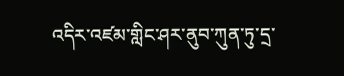འདིར་འཛམ་གླིང་ཤར་ནུབ་ཀུན་ཏུ་དྲ་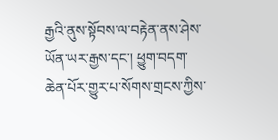རྒྱའི་ནུས་སྟོབས་ལ་བརྟེན་ནས་ཤེས་ཡོན་ཡར་རྒྱས་དང་། ཕྱུག་བདག་ཆེན་པོར་གྱུར་པ་སོགས་གྲངས་ཀྱིས་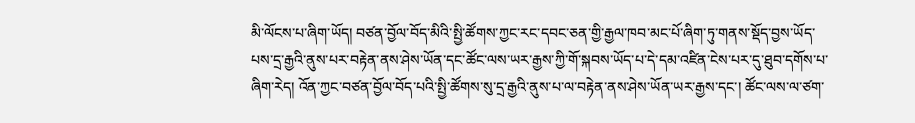མི་ལོངས་པ་ཞིག་ཡོད། བཙན་བྱོལ་བོད་མིའི་སྤྱི་ཚོགས་ཀྱང་རང་དབང་ཅན་གྱི་རྒྱལ་ཁབ་མང་པོ་ཞིག་ཏུ་གནས་སྡོད་བྱས་ཡོད་པས་དྲ་རྒྱའི་ནུས་པར་བརྟེན་ནས་ཤེས་ཡོན་དང་ཚོང་ལས་ཡར་རྒྱས་ཀྱི་གོ་སྐབས་ཡོད་པ་དེ་དམ་འཛིན་ངེས་པར་དུ་ཐུབ་དགོས་པ་ཞིག་རེད། འོན་ཀྱང་བཙན་བྱོལ་བོད་པའི་སྤྱི་ཚོགས་སུ་དྲ་རྒྱའི་ནུས་པ་ལ་བརྟེན་ནས་ཤེས་ཡོན་ཡར་རྒྱས་དང་། ཚོང་ལས་ལ་ཙག་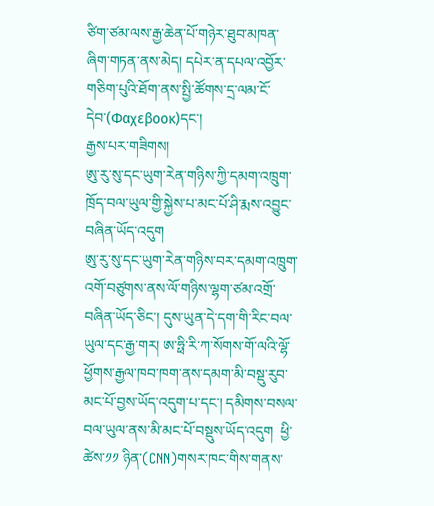ཙིག་ཙམ་ལས་རྒྱ་ཆེན་པོ་གཉེར་ཐུབ་མཁན་ཞིག་གཏན་ནས་མེད། དཔེར་ན་དཔལ་འབྱོར་གཅིག་པུའི་ཐོག་ནས་སྤྱི་ཚོགས་དྲ་ལམ་ངོ་དེབ་(Φαχεβοοκ)དང་།
རྒྱས་པར་གཟིགས།
ཨུ་རུ་སུ་དང་ཡུག་རེན་གཉིས་ཀྱི་དམག་འཁྲུག་ཁྲོད་བལ་ཡུལ་གྱི་སྐྱེས་པ་མང་པོ་ཤི་རྨས་འབྱུང་བཞིན་ཡོད་འདུག
ཨུ་རུ་སུ་དང་ཡུག་རེན་གཉིས་བར་དམག་འཁྲུག་འགོ་བཙུགས་ནས་ལོ་གཉིས་ལྷག་ཙམ་འགྲོ་བཞིན་ཡོད་ཅིང་། དུས་ཡུན་དེ་དག་གི་རིང་བལ་ཡུལ་དང་རྒྱ་གར། ཨ་ཧྥི་རི་ཀ་སོགས་གོ་ལའི་ལྷོ་ཕྱོགས་རྒྱལ་ཁབ་ཁག་ནས་དམག་མི་བསྡུ་རུབ་མང་པོ་བྱས་ཡོད་འདུག་པ་དང་། དམིགས་བསལ་བལ་ཡུལ་ནས་མི་མང་པོ་བསྡུས་ཡོད་འདུག  ཕྱི་ཚེས་༡༡ ཉིན་(CNN)གསར་ཁང་གིས་གནས་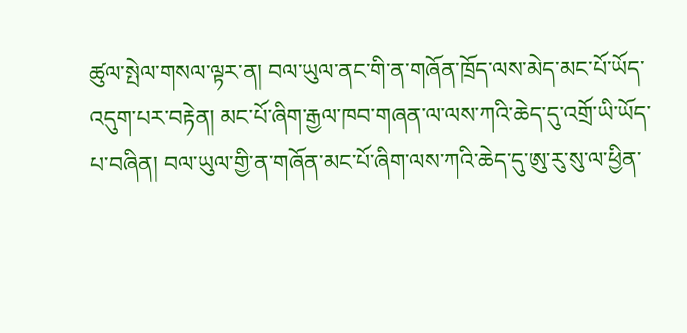ཚུལ་སྤེལ་གསལ་ལྟར་ན། བལ་ཡུལ་ནང་གི་ན་གཞོན་ཁྲོད་ལས་མེད་མང་པོ་ཡོད་འདུག་པར་བརྟེན། མང་པོ་ཞིག་རྒྱལ་ཁབ་གཞན་ལ་ལས་ཀའི་ཆེད་དུ་འགྲོ་ཡི་ཡོད་པ་བཞིན། བལ་ཡུལ་གྱི་ན་གཞོན་མང་པོ་ཞིག་ལས་ཀའི་ཆེད་དུ་ཨུ་རུ་སུ་ལ་ཕྱིན་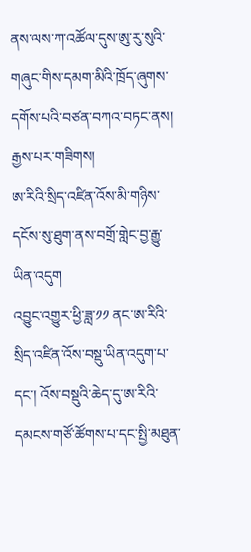ནས་ལས་ཀ་འཚོལ་དུས་ཨུ་རུ་སུའི་གཞུང་གིས་དམག་མིའི་ཁྲོད་ཞུགས་དགོས་པའི་བཙན་བཀའ་བཏང་ནས།
རྒྱས་པར་གཟིགས།
ཨ་རིའི་སྲིད་འཛིན་འོས་མི་གཉིས་དངོས་སུ་ཐུག་ནས་བགྲོ་གླེང་བྱ་རྒྱུ་ཡིན་འདུག
འབྱུང་འགྱུར་ཕྱི་ཟླ་༡༡ ནང་ཨ་རིའི་སྲིད་འཛིན་འོས་བསྡུ་ཡིན་འདུག་པ་དང་། འོས་བསྡུའི་ཆེད་དུ་ཨ་རིའི་དམངས་གཙོ་ཚོགས་པ་དང་སྤྱི་མཐུན་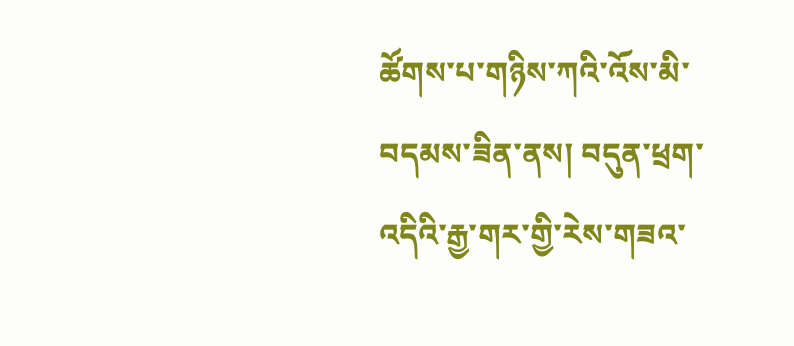ཚོགས་པ་གཉིས་ཀའི་འོས་མི་བདམས་ཟིན་ནས། བདུན་ཕྲག་འདིའི་རྒྱ་གར་གྱི་རེས་གཟའ་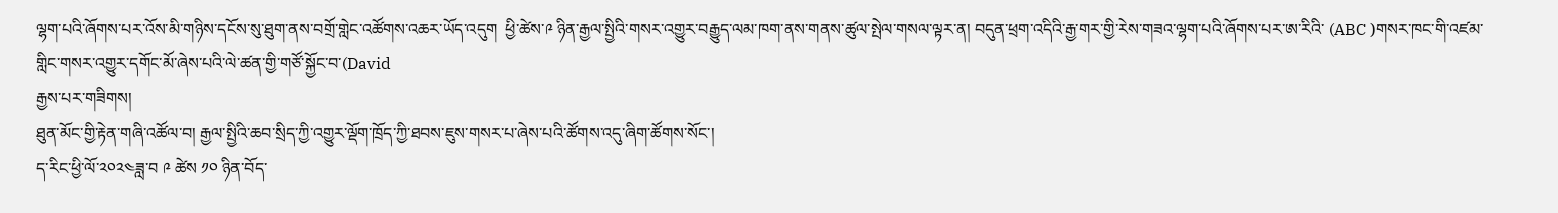ལྷག་པའི་ཞོགས་པར་འོས་མི་གཉིས་དངོས་སུ་ཐུག་ནས་བགྲོ་གླེང་འཚོགས་འཆར་ཡོད་འདུག  ཕྱི་ཚེས་༩ ཉིན་རྒྱལ་སྤྱིའི་གསར་འགྱུར་བརྒྱུད་ལམ་ཁག་ནས་གནས་ཚུལ་སྤེལ་གསལ་ལྟར་ན། བདུན་ཕྲག་འདིའི་རྒྱ་གར་གྱི་རེས་གཟའ་ལྷག་པའི་ཞོགས་པར་ཨ་རིའི་ (ABC )གསར་ཁང་གི་འཛམ་གླིང་གསར་འགྱུར་དགོང་མོ་ཞེས་པའི་ལེ་ཚན་གྱི་གཙོ་སྐྱོང་བ་(David
རྒྱས་པར་གཟིགས།
ཐུན་མོང་གྱི་རྟེན་གཞི་འཚོལ་བ། རྒྱལ་སྤྱིའི་ཆབ་སྲིད་ཀྱི་འགྱུར་ལྡོག་ཁྲོད་ཀྱི་ཐབས་ཇུས་གསར་པ་ཞེས་པའི་ཚོགས་འདུ་ཞིག་ཚོགས་སོང་།
ད་རིང་ཕྱི་ལོ་༢༠༢༤ཟླ་བ ༩ ཚེས ༡༠ ཉིན་བོད་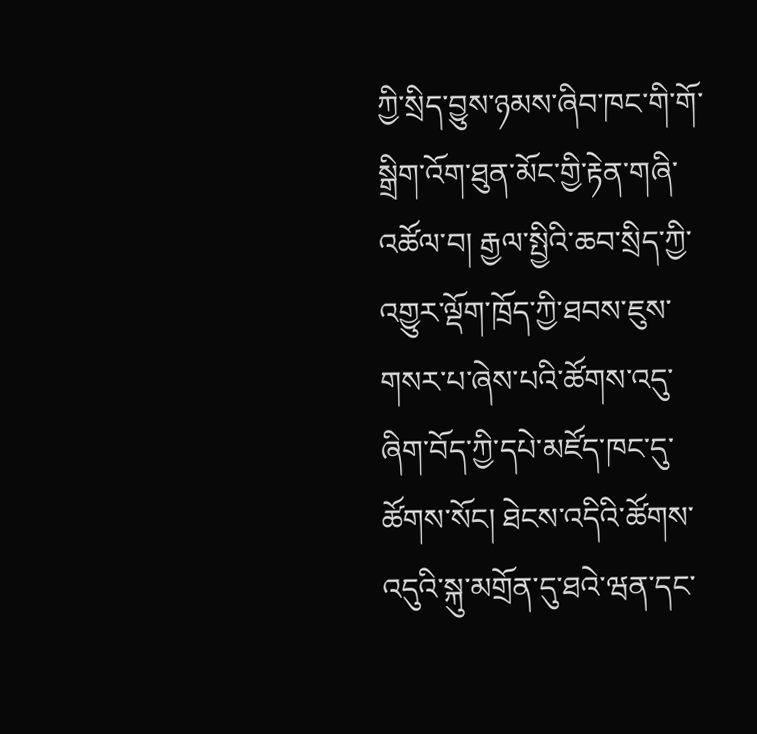ཀྱི་སྲིད་བྱུས་ཉམས་ཞིབ་ཁང་གི་གོ་སྒྲིག་འོག་ཐུན་མོང་གྱི་རྟེན་གཞི་འཚོལ་བ། རྒྱལ་སྤྱིའི་ཆབ་སྲིད་ཀྱི་འགྱུར་ལྡོག་ཁྲོད་ཀྱི་ཐབས་ཇུས་གསར་པ་ཞེས་པའི་ཚོགས་འདུ་ཞིག་བོད་ཀྱི་དཔེ་མཛོད་ཁང་དུ་ཚོགས་སོང། ཐེངས་འདིའི་ཚོགས་འདུའི་སྐུ་མགྲོན་དུ་ཐའེ་ཝན་དང་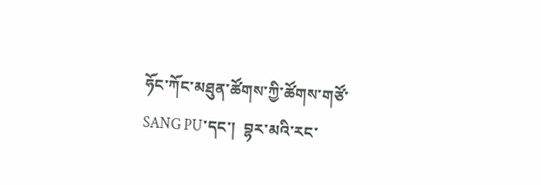ཧོང་ཀོང་མཐུན་ཚོགས་ཀྱི་ཚོགས་གཙོ་SANG PU་དང་།  བྷར་མའི་རང་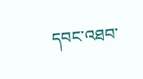དབང་འཐབ་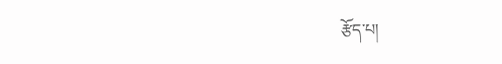རྩོད་པ།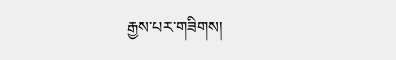རྒྱས་པར་གཟིགས།